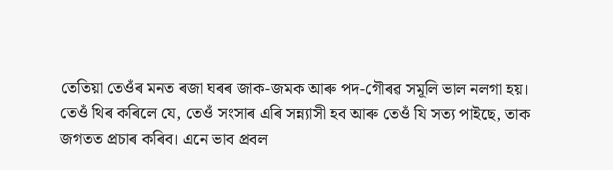তেতিয়া তেওঁৰ মনত ৰজা ঘৰৰ জাক-জমক আৰু পদ-গৌৰৱ সমূলি ভাল নলগা হয়। তেওঁ থিৰ কৰিলে যে, তেওঁ সংসাৰ এৰি সন্ন্যাসী হব আৰু তেওঁ যি সত্য পাইছে, তাক জগতত প্ৰচাৰ কৰিব। এনে ভাব প্ৰবল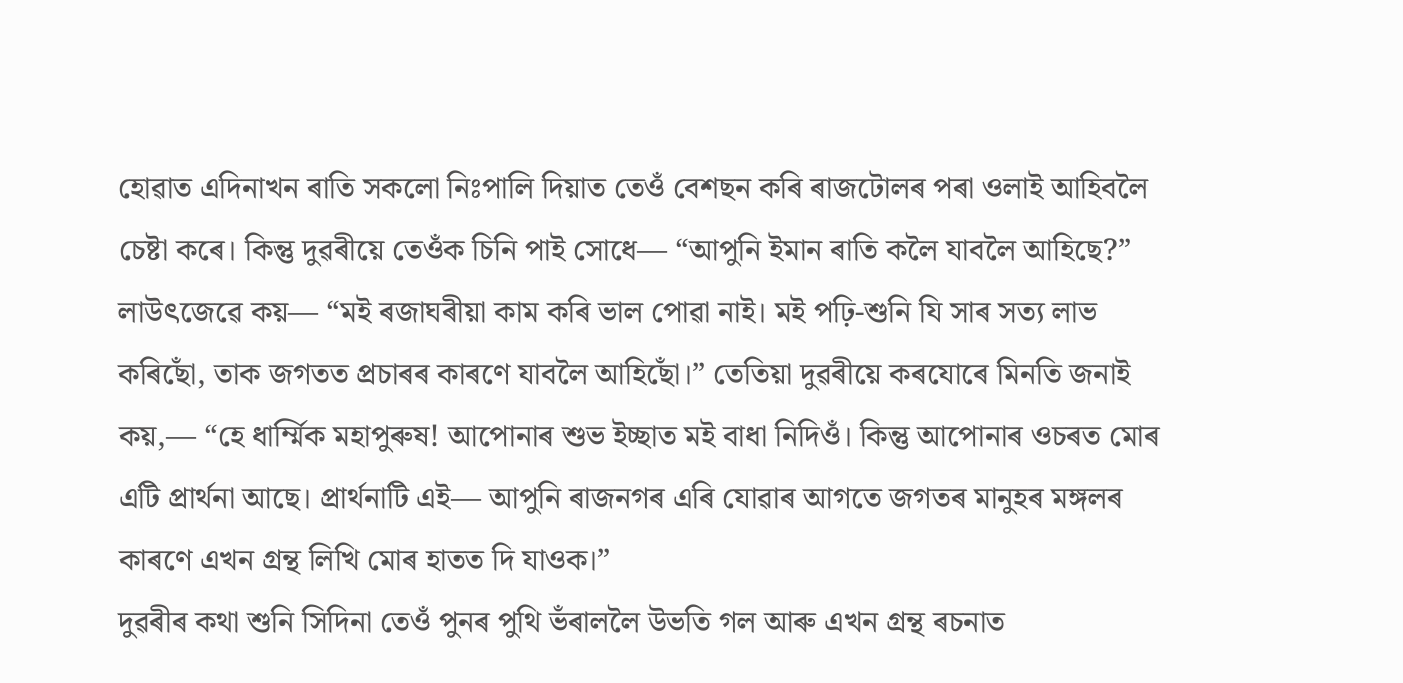হোৱাত এদিনাখন ৰাতি সকলো নিঃপালি দিয়াত তেওঁ বেশছন কৰি ৰাজটোলৰ পৰা ওলাই আহিবলৈ চেষ্টা কৰে। কিন্তু দুৱৰীয়ে তেওঁক চিনি পাই সোধে— “আপুনি ইমান ৰাতি কলৈ যাবলৈ আহিছে?” লাউৎজেৱে কয়— “মই ৰজাঘৰীয়া কাম কৰি ভাল পোৱা নাই। মই পঢ়ি-শুনি যি সাৰ সত্য লাভ কৰিছোঁ, তাক জগতত প্ৰচাৰৰ কাৰণে যাবলৈ আহিছোঁ।” তেতিয়া দুৱৰীয়ে কৰযোৰে মিনতি জনাই কয়,— “হে ধাৰ্ম্মিক মহাপুৰুষ! আপোনাৰ শুভ ইচ্ছাত মই বাধা নিদিওঁ। কিন্তু আপোনাৰ ওচৰত মোৰ এটি প্ৰাৰ্থনা আছে। প্ৰাৰ্থনাটি এই— আপুনি ৰাজনগৰ এৰি যোৱাৰ আগতে জগতৰ মানুহৰ মঙ্গলৰ কাৰণে এখন গ্ৰন্থ লিখি মোৰ হাতত দি যাওক।”
দুৱৰীৰ কথা শুনি সিদিনা তেওঁ পুনৰ পুথি ভঁৰাললৈ উভতি গল আৰু এখন গ্ৰন্থ ৰচনাত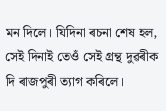মন দিলে। যিদিনা ৰচনা শেষ হল, সেই দিনাই তেওঁ সেই গ্ৰন্থ দুৱৰীক দি ৰাজপুৰী ত্যাগ কৰিলে।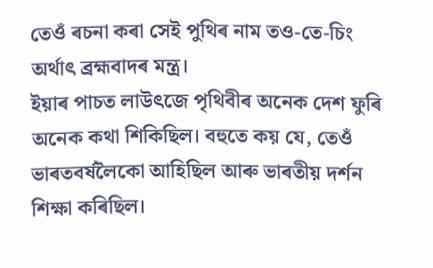তেওঁ ৰচনা কৰা সেই পুথিৰ নাম তও-তে-চিং অৰ্থাৎ ব্ৰহ্মবাদৰ মন্ত্ৰ।
ইয়াৰ পাচত লাউৎজে পৃথিবীৰ অনেক দেশ ফুৰি অনেক কথা শিকিছিল। বহুতে কয় যে, তেওঁ ভাৰতবৰ্ষলৈকো আহিছিল আৰু ভাৰতীয় দৰ্শন শিক্ষা কৰিছিল।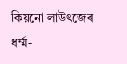কিয়নো লাউৎজেৰ ধৰ্ম্ম-